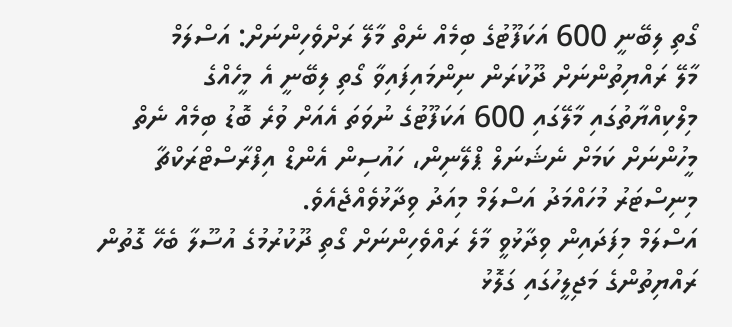ގޯތި ލިބޭނީ 600 އަކަފޫޓުގެ ބިމެއް ނެތް މާލޭ ރަށްވެހިންނަށް: އަސްލަމް
މާލޭ ރައްޔިތުންނަށް ދޫކުރަން ނިންމައިފައިވާ ގޯތި ލިބޭނީ އެ މީހެއްގެ މިލްކިއްޔާތުގައި މާލޭގައި 600 އަކަފޫޓުގެ ނުވަތަ އެއަށް ވުރެ ބޮޑު ބިމެއް ނެތް މީހުންނަށް ކަމަށް ނެޝަނަލް ޕްލޭނިން، ހައުސިން އެންޑް އިފްރާސްޓްރަކްޗާ މިނިސްޓަރު މުހައްމަދު އަސްލަމް މިއަދު ވިދާޅުވެއްޖެއެވެ.
އަސްލަމް މިފަދައިން ވިދާޅުވީ މާލެ ރައްވެހިންނަށް ގޯތި ދޫކުރުމުގެ އުސޫލާ ބެހޭ ގޮތުން ރައްޔިތުންގެ މަޖިލީހުގައި ގަލޮޅު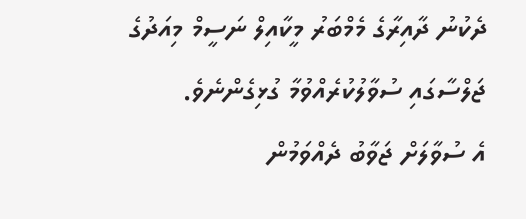ދެކުނު ދާއިރާގެ މެމްބަރު މީކާއިލް ނަސީމް މިއަދުގެ ޖަލްސާގައި ސުވާލުކުރެއްވުމާ ގުޅިގެންނެވެ.
އެ ސުވާލަށް ޖަވާބު ދެއްވަމުން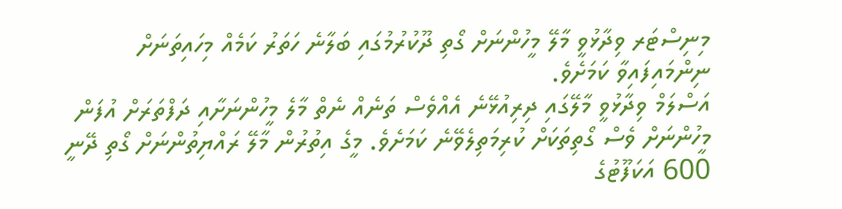މިނިސްޓަރ ވިދާޅުވީ މާލޭ މީހުންނަށް ގޯތި ދޫކުރުމުގައި ބަލާނެ ހަތަރު ކަމެއް މިހައިތަނަށް ނިންމައިފައިވާ ކަމަށެވެ.
އަސްލަމް ވިދާޅުވީ މާލޭގައި ދިރިއުޅޭނެ އެއްވެސް ތަނެއް ނެތް މާލެ މީހުންނަށާއި ދަފްތަރަށް އުފަން މީހުންނަށް ވެސް ގޯތިތަކަށް ކުރިމަތިލެވޭނެ ކަމަށެވެ. މީގެ އިތުރުން މާލޭ ރައްޔިތުންނަށް ގޯތި ދޭނީ 600 އަކަފޫޓުގެ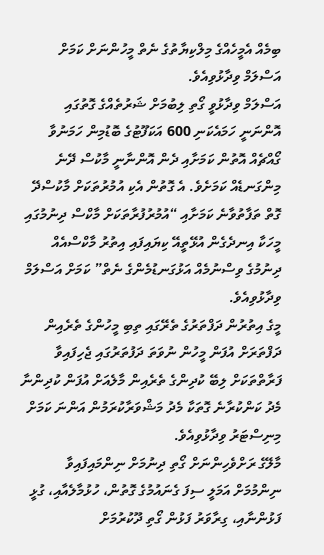ބިމެއް އެމީހެއްގެ މިލްކިޔާތުގެ ނެތް މީހުންނަށް ކަމަށް އަސްލަމް ވިދާޅުވިއެވެ.
އަސްލަމް ވިދާޅުވީ ގޯތި ލިބުމަށް ޝަރުތެއްގެ ގޮތުގައި އޮންނަނީ ހަމައެކަނި 600 އަކަފޫޓުގެ ބޮޑުމިން ހަމަނުވާ ގޯއްޗެއް އޮތުން ކަމަށާއި ދެން އޮންނާނީ މާކުސް ދޭނެ މިންގަނޑެއް ކަމަށެވެ. އެ ގޮތުން އެކި އުމުރުތަކަށް މާކުސްދޭ ގޮތް ތަފާތުވާނެ ކަމަށާއި “އުމުރުފުރާތަކަށް މާކްސް ދިނުމުގައި މީހަކާ އިނދެގެން އުޅޭތީއޭ ކިޔައިފައި އިތުރު މާކްސްއެއް ދިނުމުގެ ވިސްނުމެއް އަޅުގަނޑުމެންގެ ނެތް” ކަމަށް އަސްލަމް ވިދާޅުވިއެވެ.
މީގެ އިތުރުން ދަފްތަރުގެ ތެރޭގައި ތިބި މީހުންގެ ތެރެއިން ދަފްތަރަށް އުފަން މީހުން ނުވަތަ ދަފުތަރުގައި ޖެހިފައިވާ ފަރާތްތަކަށް ލިބޭ ކުދިންގެ ތެރެއިން މާލެއަށް އުފަން ކުދިންނާ މެދު ކަންކުރާނެ ގޮތަކާ މެދު މަޝްވަރާކުރަމުން އަންނަ ކަމަށް މިނިސްޓަރު ވިދާޅުވިއެވެ.
މާލޭގެ ރަށްވެހިންނަށް ގޯތި ދިނުމަށް ނިންމައިފައިވާ ނިންމުމަށް އަމަލީ ސިފަ ގެނައުމުގެ ގޮތުން، ހުޅުމާލެއާއި، ގުޅީ ފަޅުންނާއި، ގިރާވަރު ފަޅުން ގޯތި ދޫކުރުމަށް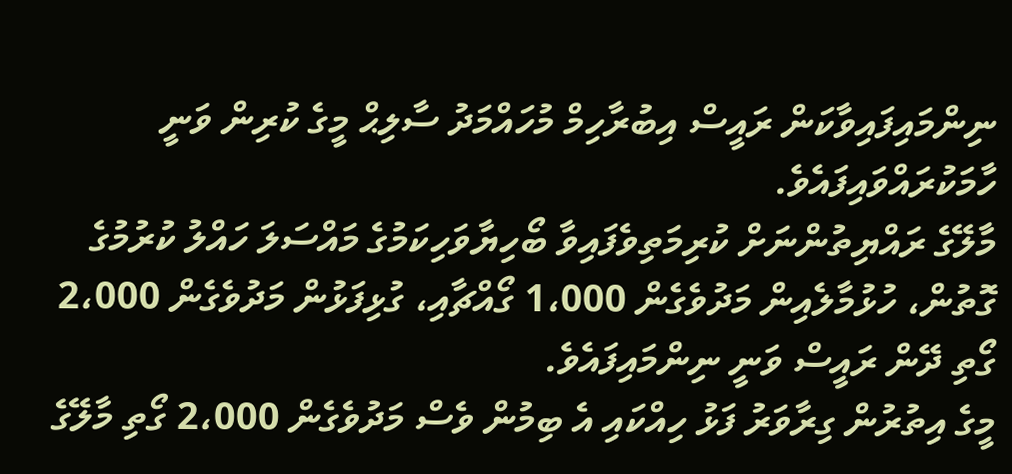ނިންމައިފައިވާކަން ރައީސް އިބުރާހިމް މުހައްމަދު ސާލިޙް މީގެ ކުރިން ވަނީ ހާމަކުރައްވައިފައެވެ.
މާލޭގެ ރައްޔިތުންނަށް ކުރިމަތިވެފައިވާ ބޯހިޔާވަހިކަމުގެ މައްސަލަ ހައްލު ކުރުމުގެ ގޮތުން، ހުޅުމާލެއިން މަދުވެގެން 1،000 ގޯއްޗާއި، ގުޅިފަޅުން މަދުވެގެން 2،000 ގޯތި ދޭން ރައީސް ވަނީ ނިންމައިފައެވެ.
މީގެ އިތުރުން ގިރާވަރު ފަޅު ހިއްކައި އެ ބިމުން ވެސް މަދުވެގެން 2،000 ގޯތި މާލޭގެ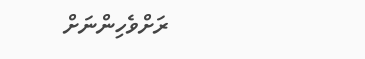ރަށްވެހިންނަށް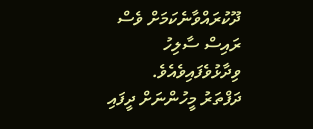ދޫކުރައްވާނެކަމަށް ވެސް ރައިސް ސާލިހު ވިދާޅުވެފައިވެއެވެ.
ދަފްތަރު މީހުންނަށް ދީފައި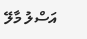އަސްލު މާލޭ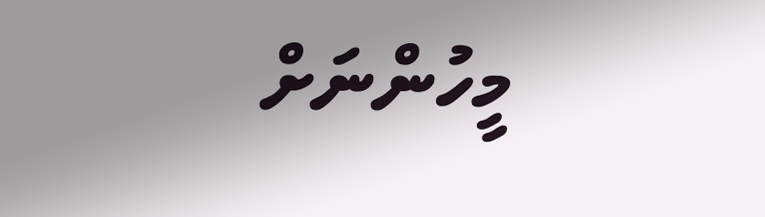މީހުންނަށް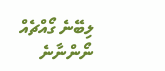ލިބޭނެ ގޯއްޗެއް ނޯންނާނެ